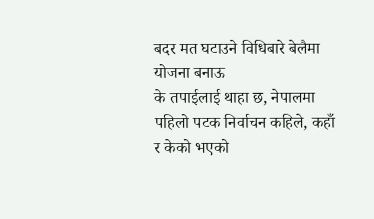बदर मत घटाउने विधिबारे बेलैमा योजना बनाऊ
के तपाईलाई थाहा छ, नेपालमा पहिलो पटक निर्वाचन कहिले, कहाँ र केको भएको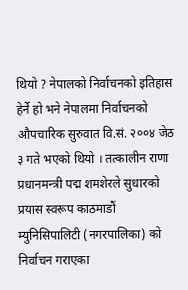थियो ? नेपालको निर्वाचनको इतिहास हेर्ने हो भने नेपालमा निर्वाचनको औपचारिक सुरुवात वि.सं. २००४ जेठ ३ गते भएको थियो । तत्कालीन राणा प्रधानमन्त्री पद्म शमशेरले सुधारको प्रयास स्वरूप काठमाडौं म्युनिसिपालिटी (नगरपालिका) को निर्वाचन गराएका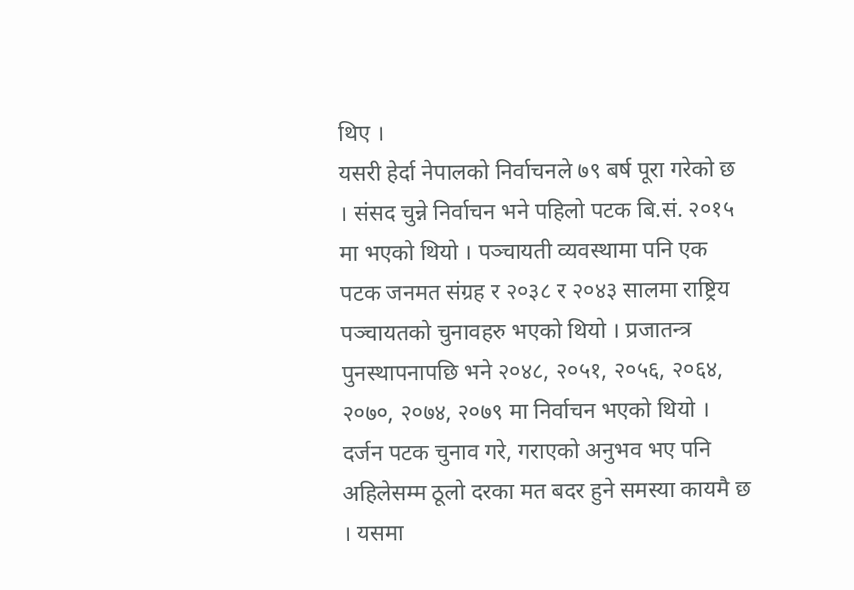थिए ।
यसरी हेर्दा नेपालको निर्वाचनले ७९ बर्ष पूरा गरेको छ । संसद चुन्ने निर्वाचन भने पहिलो पटक बि.सं. २०१५ मा भएको थियो । पञ्चायती व्यवस्थामा पनि एक पटक जनमत संग्रह र २०३८ र २०४३ सालमा राष्ट्रिय पञ्चायतको चुनावहरु भएको थियो । प्रजातन्त्र पुनस्थापनापछि भने २०४८, २०५१, २०५६, २०६४, २०७०, २०७४, २०७९ मा निर्वाचन भएको थियो ।
दर्जन पटक चुनाव गरे, गराएको अनुभव भए पनि अहिलेसम्म ठूलो दरका मत बदर हुने समस्या कायमै छ । यसमा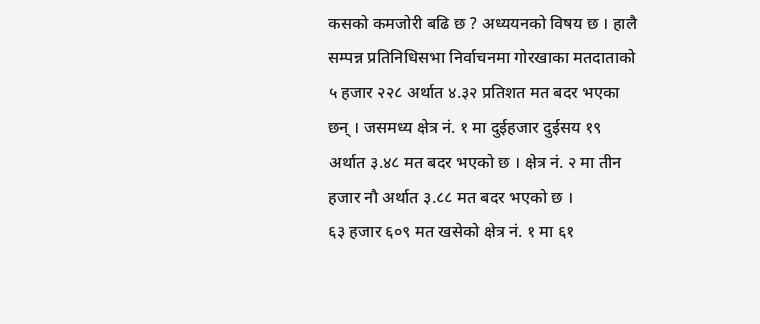कसको कमजोरी बढि छ ? अध्ययनको विषय छ । हालै सम्पन्न प्रतिनिधिसभा निर्वाचनमा गोरखाका मतदाताको ५ हजार २२८ अर्थात ४.३२ प्रतिशत मत बदर भएका छन् । जसमध्य क्षेत्र नं. १ मा दुईहजार दुईसय १९ अर्थात ३.४८ मत बदर भएको छ । क्षेत्र नं. २ मा तीन हजार नौ अर्थात ३.८८ मत बदर भएको छ ।
६३ हजार ६०९ मत खसेको क्षेत्र नं. १ मा ६१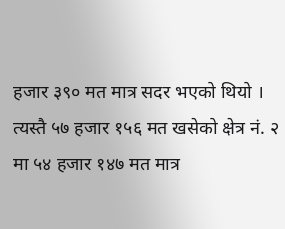हजार ३९० मत मात्र सदर भएको थियो । त्यस्तै ५७ हजार १५६ मत खसेको क्षेत्र नं. २ मा ५४ हजार १४७ मत मात्र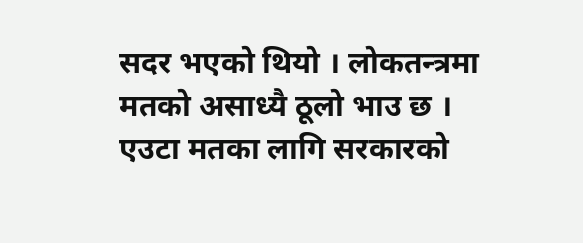सदर भएको थियो । लोकतन्त्रमा मतको असाध्यै ठूलो भाउ छ । एउटा मतका लागि सरकारको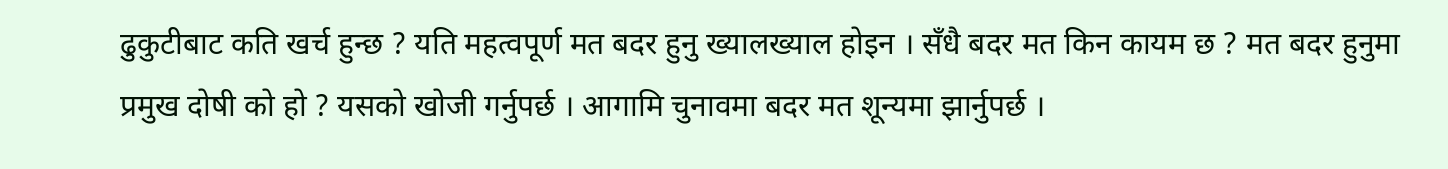ढुकुटीबाट कति खर्च हुन्छ ? यति महत्वपूर्ण मत बदर हुनु ख्यालख्याल होइन । सँधै बदर मत किन कायम छ ? मत बदर हुनुमा प्रमुख दोषी को हो ? यसको खोजी गर्नुपर्छ । आगामि चुनावमा बदर मत शून्यमा झार्नुपर्छ ।